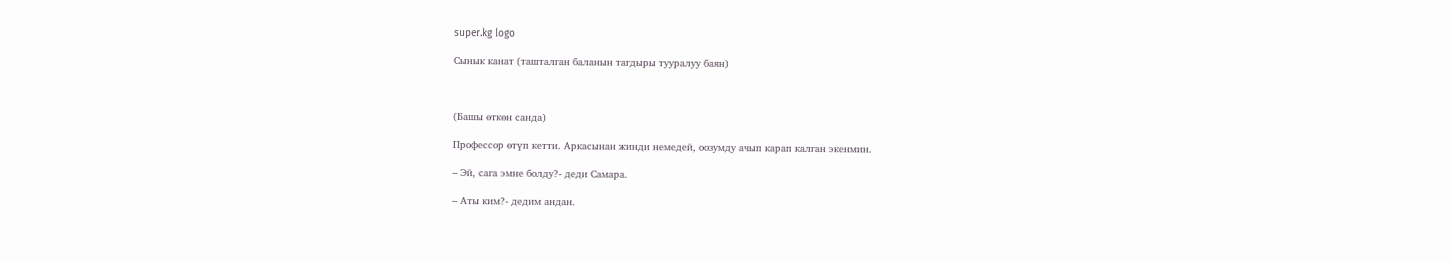super.kg logo

Сынык канат (ташталган баланын тагдыры тууралуу баян)



(Башы өткөн санда)

Профессор өтүп кетти. Аркасынан жинди немедей, оозумду ачып карап калган экенмин.

– Эй, сага эмне болду?- деди Самара.

– Аты ким?- дедим андан.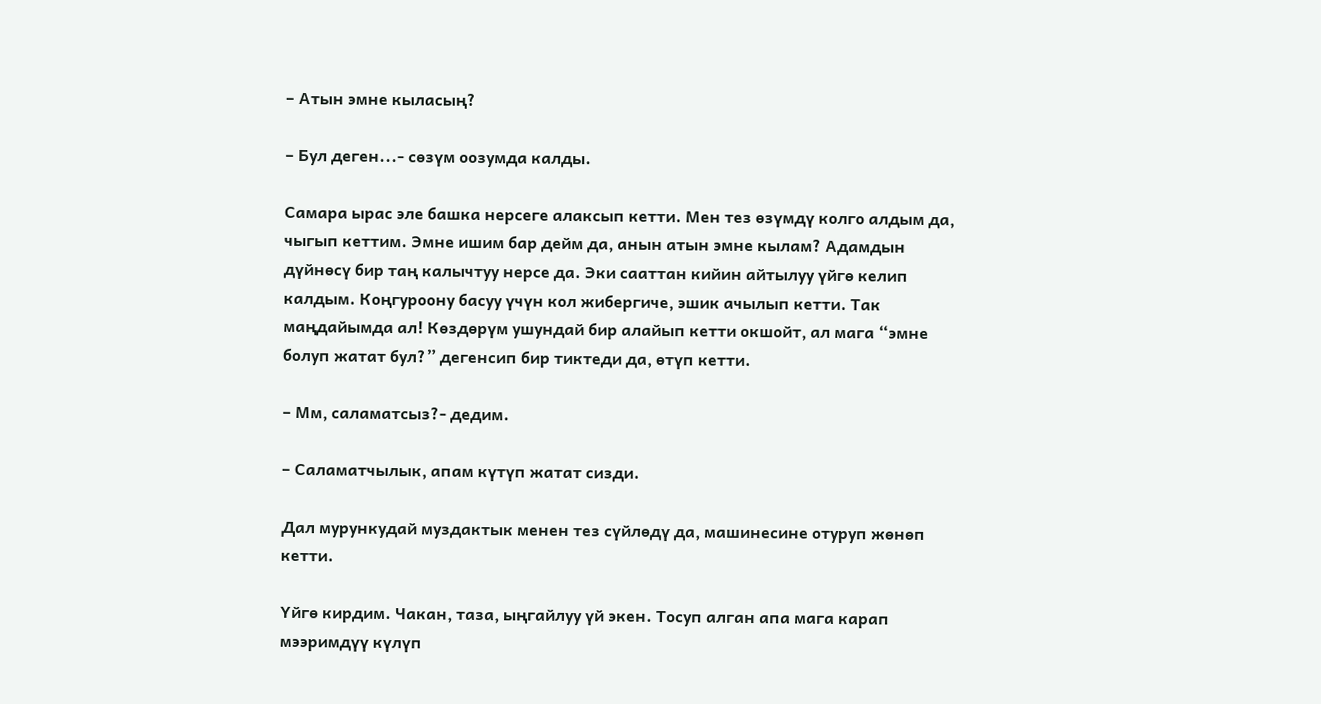– Атын эмне кыласың?

– Бул деген...- сөзүм оозумда калды.

Самара ырас эле башка нерсеге алаксып кетти. Мен тез өзүмдү колго алдым да, чыгып кеттим. Эмне ишим бар дейм да, анын атын эмне кылам? Адамдын дүйнөсү бир таң калычтуу нерсе да. Эки сааттан кийин айтылуу үйгө келип калдым. Коңгуроону басуу үчүн кол жибергиче, эшик ачылып кетти. Так маңдайымда ал! Көздөрүм ушундай бир алайып кетти окшойт, ал мага “эмне болуп жатат бул?” дегенсип бир тиктеди да, өтүп кетти.

– Мм, саламатсыз?- дедим.

– Саламатчылык, апам күтүп жатат сизди.

Дал мурункудай муздактык менен тез сүйлөдү да, машинесине отуруп жөнөп кетти.

Үйгө кирдим. Чакан, таза, ыңгайлуу үй экен. Тосуп алган апа мага карап мээримдүү күлүп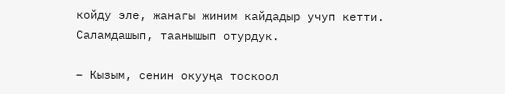койду эле, жанагы жиним кайдадыр учуп кетти. Саламдашып, таанышып отурдук.

– Кызым, сенин окууңа тоскоол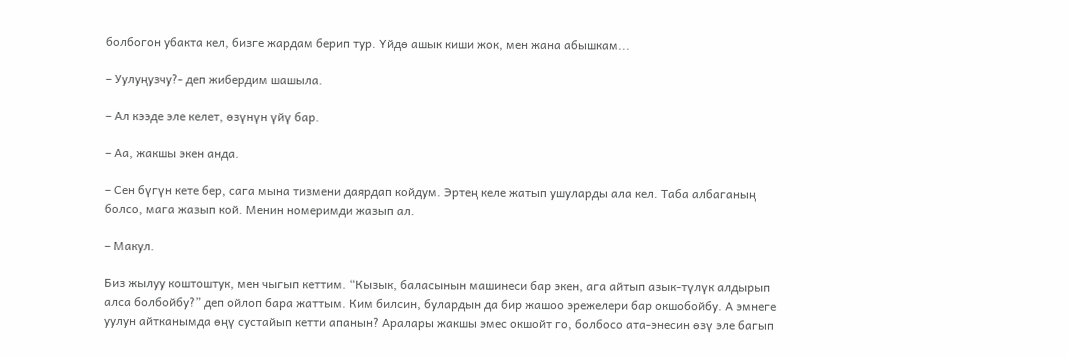болбогон убакта кел, бизге жардам берип тур. Үйдө ашык киши жок, мен жана абышкам...

– Уулуңузчу?- деп жибердим шашыла.

– Ал кээде эле келет, өзүнүн үйү бар.

– Аа, жакшы экен анда.

– Сен бүгүн кете бер, сага мына тизмени даярдап койдум. Эртең келе жатып ушуларды ала кел. Таба албаганың болсо, мага жазып кой. Менин номеримди жазып ал.

– Макул.

Биз жылуу коштоштук, мен чыгып кеттим. “Кызык, баласынын машинеси бар экен, ага айтып азык-түлүк алдырып алса болбойбу?” деп ойлоп бара жаттым. Ким билсин, булардын да бир жашоо эрежелери бар окшобойбу. А эмнеге уулун айтканымда өңү сустайып кетти апанын? Аралары жакшы эмес окшойт го, болбосо ата-энесин өзү эле багып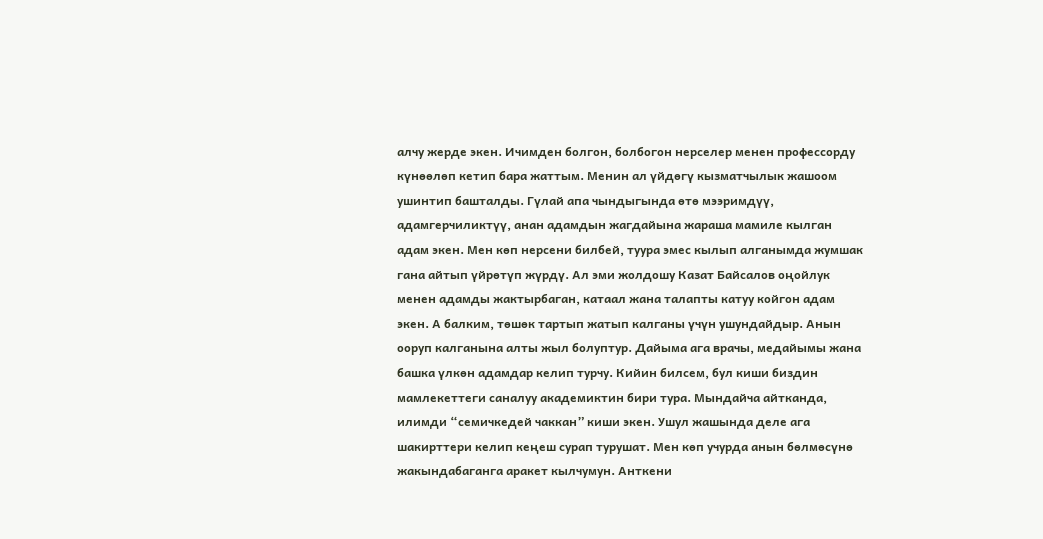алчу жерде экен. Ичимден болгон, болбогон нерселер менен профессорду күнөөлөп кетип бара жаттым. Менин ал үйдөгү кызматчылык жашоом ушинтип башталды. Гүлай апа чындыгында өтө мээримдүү, адамгерчиликтүү, анан адамдын жагдайына жараша мамиле кылган адам экен. Мен көп нерсени билбей, туура эмес кылып алганымда жумшак гана айтып үйрөтүп жүрдү. Ал эми жолдошу Казат Байсалов оңойлук менен адамды жактырбаган, катаал жана талапты катуу койгон адам экен. А балким, төшөк тартып жатып калганы үчүн ушундайдыр. Анын ооруп калганына алты жыл болуптур. Дайыма ага врачы, медайымы жана башка үлкөн адамдар келип турчу. Кийин билсем, бул киши биздин мамлекеттеги саналуу академиктин бири тура. Мындайча айтканда, илимди “семичкедей чаккан” киши экен. Ушул жашында деле ага шакирттери келип кеңеш сурап турушат. Мен көп учурда анын бөлмөсүнө жакындабаганга аракет кылчумун. Анткени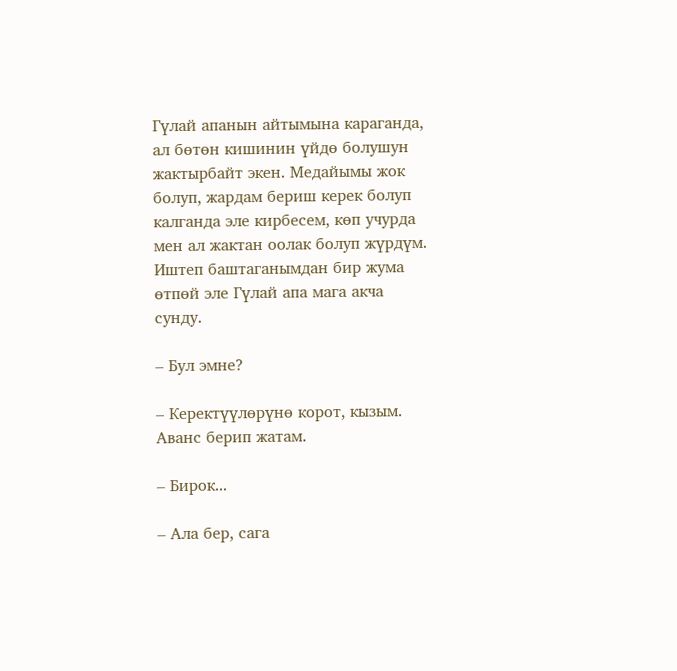Гүлай апанын айтымына караганда, ал бөтөн кишинин үйдө болушун жактырбайт экен. Медайымы жок болуп, жардам бериш керек болуп калганда эле кирбесем, көп учурда мен ал жактан оолак болуп жүрдүм. Иштеп баштаганымдан бир жума өтпөй эле Гүлай апа мага акча сунду.

– Бул эмне?

– Керектүүлөрүнө корот, кызым. Аванс берип жатам.

– Бирок...

– Ала бер, сага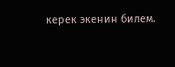керек экенин билем.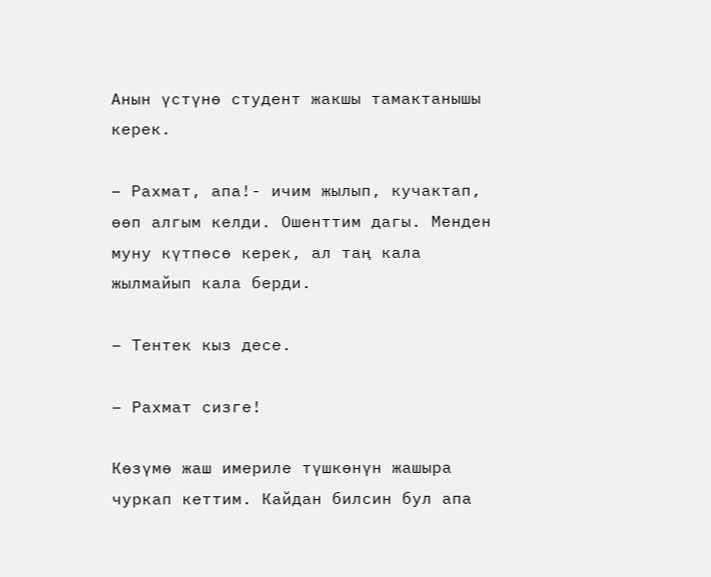Анын үстүнө студент жакшы тамактанышы керек.

– Рахмат, апа!- ичим жылып, кучактап, өөп алгым келди. Ошенттим дагы. Менден муну күтпөсө керек, ал таң кала жылмайып кала берди.

– Тентек кыз десе.

– Рахмат сизге!

Көзүмө жаш имериле түшкөнүн жашыра чуркап кеттим. Кайдан билсин бул апа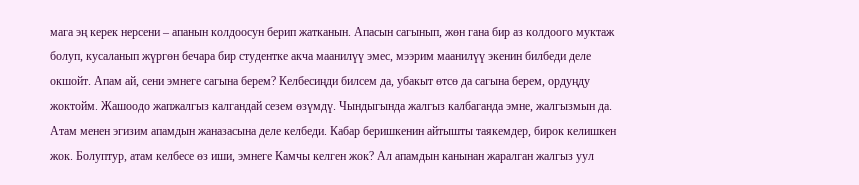мага эң керек нерсени – апанын колдоосун берип жатканын. Апасын сагынып, жөн гана бир аз колдоого муктаж болуп, кусаланып жүргөн бечара бир студентке акча маанилүү эмес, мээрим маанилүү экенин билбеди деле окшойт. Апам ай, сени эмнеге сагына берем? Келбесиңди билсем да, убакыт өтсө да сагына берем, ордуңду жоктойм. Жашоодо жапжалгыз калгандай сезем өзүмдү. Чындыгында жалгыз калбаганда эмне, жалгызмын да. Атам менен эгизим апамдын жаназасына деле келбеди. Кабар беришкенин айтышты таякемдер, бирок келишкен жок. Болуптур, атам келбесе өз иши, эмнеге Камчы келген жок? Ал апамдын канынан жаралган жалгыз уул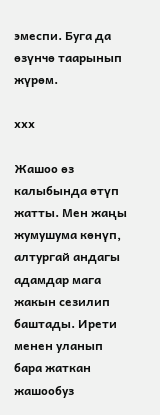эмеспи. Буга да өзүнчө таарынып жүрөм.

ххх

Жашоо өз калыбында өтүп жатты. Мен жаңы жумушума көнүп, алтургай андагы адамдар мага жакын сезилип баштады. Ирети менен уланып бара жаткан жашообуз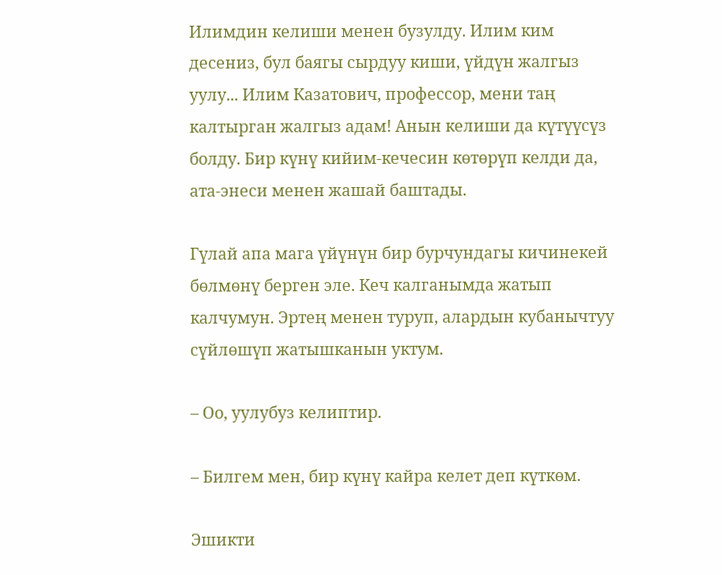Илимдин келиши менен бузулду. Илим ким десениз, бул баягы сырдуу киши, үйдүн жалгыз уулу... Илим Казатович, профессор, мени таң калтырган жалгыз адам! Анын келиши да күтүүсүз болду. Бир күнү кийим-кечесин көтөрүп келди да, ата-энеси менен жашай баштады.

Гүлай апа мага үйүнүн бир бурчундагы кичинекей бөлмөнү берген эле. Кеч калганымда жатып калчумун. Эртең менен туруп, алардын кубанычтуу сүйлөшүп жатышканын уктум.

– Оо, уулубуз келиптир.

– Билгем мен, бир күнү кайра келет деп күткөм.

Эшикти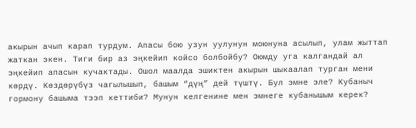акырын ачып карап турдум. Апасы бою узун уулунун моюнуна асылып, улам жыттап жаткан экен. Тиги бир аз эңкейип койсо болбойбу? Оюмду уга калгандай ал эңкейип апасын кучактады. Ошол маалда эшиктен акырын шыкаалап турган мени көрдү. Көздөрүбүз чагылышып, башым “дүң” дей түштү. Бул эмне эле? Кубаныч гормону башыма тээп кеттиби? Мунун келгенине мен эмнеге кубанышым керек?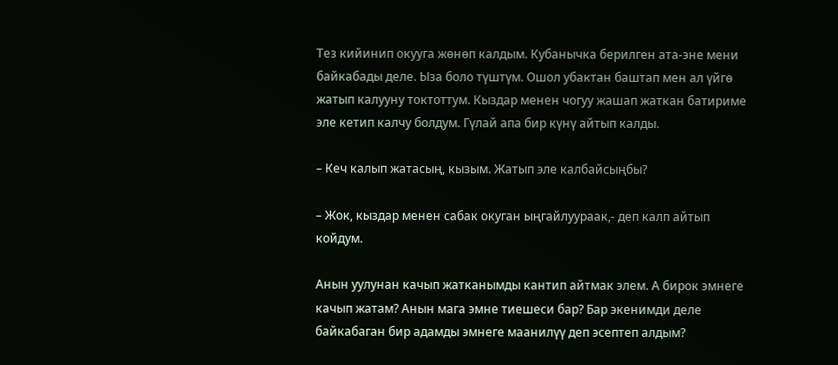Тез кийинип окууга жөнөп калдым. Кубанычка берилген ата-эне мени байкабады деле. Ыза боло түштүм. Ошол убактан баштап мен ал үйгө жатып калууну токтоттум. Кыздар менен чогуу жашап жаткан батириме эле кетип калчу болдум. Гүлай апа бир күнү айтып калды.

– Кеч калып жатасың, кызым. Жатып эле калбайсыңбы?

– Жок, кыздар менен сабак окуган ыңгайлуураак,- деп калп айтып койдум.

Анын уулунан качып жатканымды кантип айтмак элем. А бирок эмнеге качып жатам? Анын мага эмне тиешеси бар? Бар экенимди деле байкабаган бир адамды эмнеге маанилүү деп эсептеп алдым?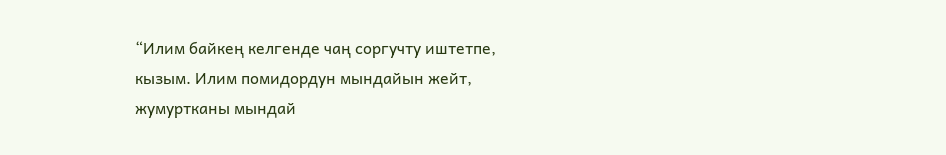“Илим байкең келгенде чаң соргучту иштетпе, кызым. Илим помидордун мындайын жейт, жумуртканы мындай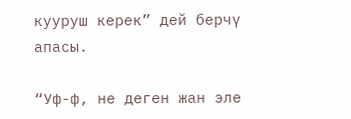кууруш керек” дей берчү апасы.

“Уф-ф, не деген жан эле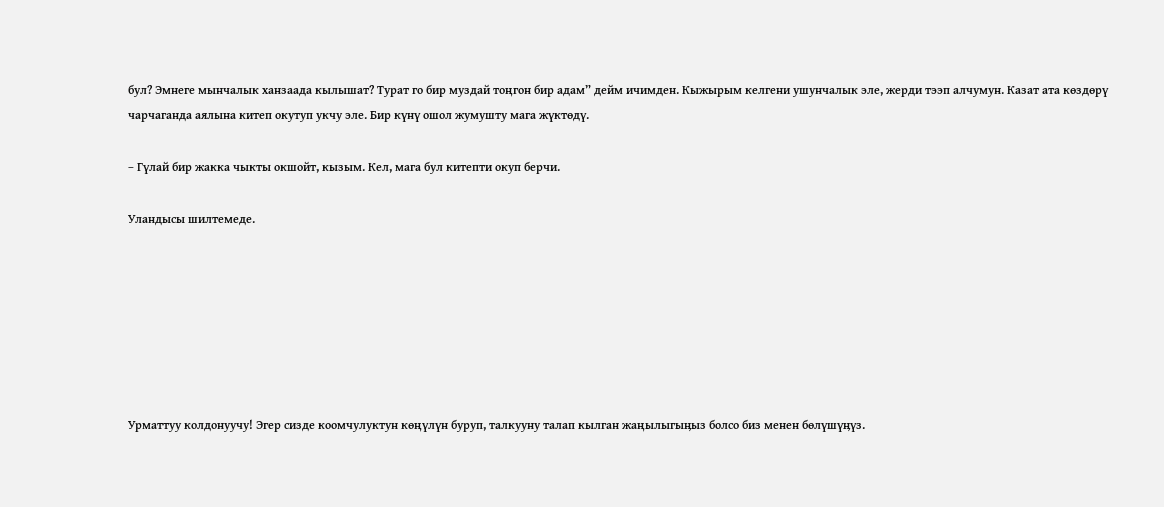бул? Эмнеге мынчалык ханзаада кылышат? Турат го бир муздай тоңгон бир адам” дейм ичимден. Кыжырым келгени ушунчалык эле, жерди тээп алчумун. Казат ата көздөрү чарчаганда аялына китеп окутуп укчу эле. Бир күнү ошол жумушту мага жүктөдү.

– Гүлай бир жакка чыкты окшойт, кызым. Кел, мага бул китепти окуп берчи.

Уландысы шилтемеде.







Урматтуу колдонуучу! Эгер сизде коомчулуктун көңүлүн буруп, талкууну талап кылган жаңылыгыӊыз болсо биз менен бөлүшүӊүз.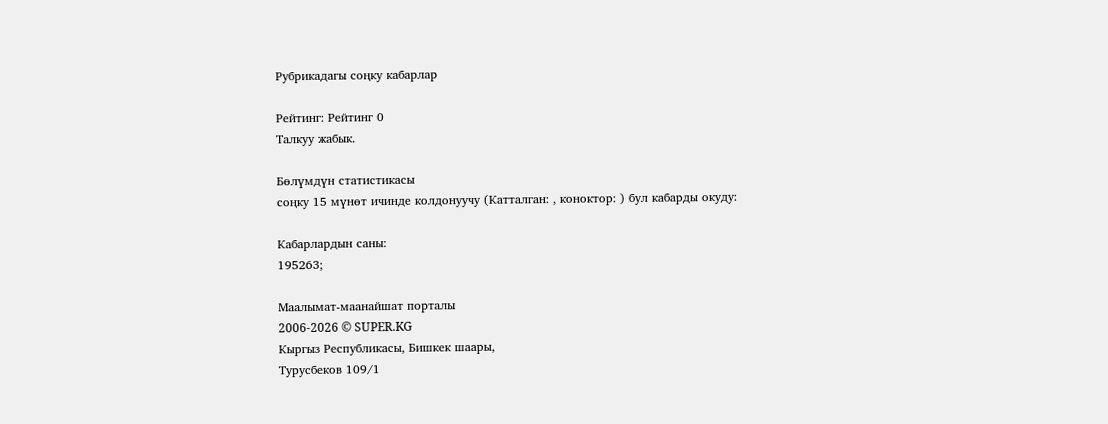Рубрикадагы соңку кабарлар

Рейтинг: Рейтинг 0
Талкуу жабык.

Бөлүмдүн статистикасы
соңку 15 мүнөт ичинде колдонуучу (Катталган: , коноктор: ) бул кабарды окуду:

Кабарлардын саны:
195263;

Маалымат-маанайшат порталы
2006-2026 © SUPER.KG
Кыргыз Республикасы, Бишкек шаары,
Турусбеков 109/1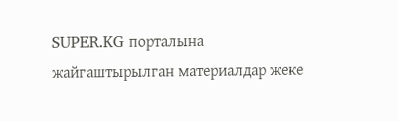SUPER.KG порталына жайгаштырылган материалдар жеке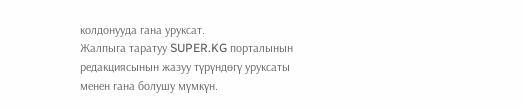колдонууда гана уруксат.
Жалпыга таратуу SUPER.KG порталынын редакциясынын жазуу түрүндөгү уруксаты менен гана болушу мүмкүн.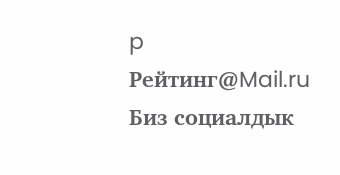p
Рейтинг@Mail.ru
Биз социалдык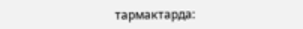тармактарда: